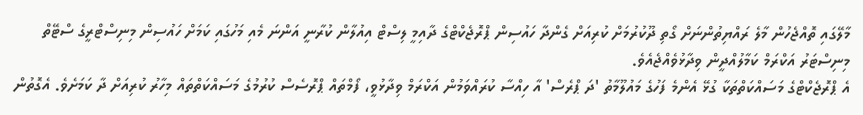މާލޭގައި ތޮއްޖެހުން މާލެ ރައްޔިތުންނަށް ގޯތި ދޫކުރުމަށް ކުރިއަށް ގެންދާ ހައުސިން ޕްރޮޖެކްޓްގެ ދާއިމީ ލިސްޓް އިއުލާން ކުރާނީ އަންނަ މެއި މަހުގައި ކަމަށް ހައުސިން މިނިސްޓްރީގެ ސްޓޭތް މިނިސްޓަރު އަކްރަމް ކަމާލުއްދީން ވިދާޅުވެއްޖެއެވެ.
އެ ޕްރޮޖެކްޓްގެ މަސައްކަތްތަކާ ގުޅޭ އެންމެ ފަހުގެ މައުލޫމާތު 'ދަ ޕްރެސް' އާ ހިއްސާ ކުރައްވަމުން އަކްރަމް ވިދާޅުވީ، ފޯމްތައް ޕްރޮސެސް ކުރުމުގެ މަސައްކަތްތައް މިހާރު ކުރިއަށް ދާ ކަމަށެވެ. އެގޮތުން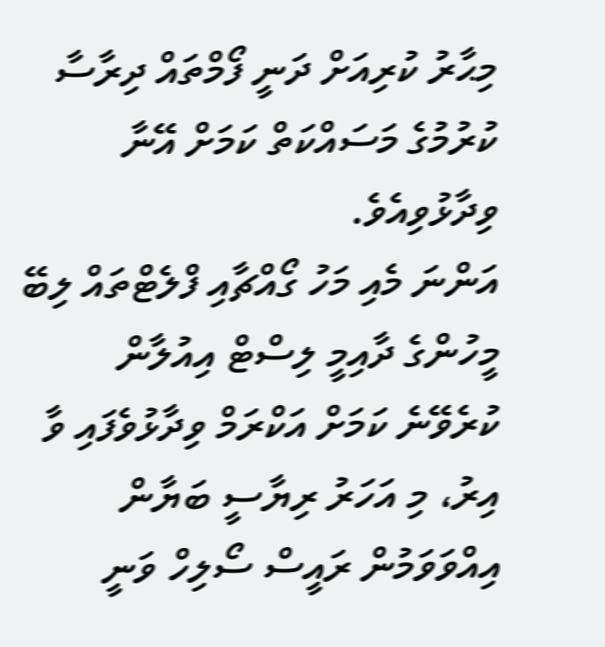މިޙާރު ކުރިއަށް ދަނީ ފޯމްތައް ދިރާސާ ކުރުމުގެ މަސައްކަތް ކަމަށް އޭނާ ވިދާޅުވިއެވެ.
އަންނަ މެއި މަހު ގޯއްޗާއި ފްލެޓްތައް ލިބޭ މީހުންގެ ދާއިމީ ލިސްޓް އިއުލާން ކުރެވޭނެ ކަމަށް އަކްރަމް ވިދާޅުވެފައި ވާ އިރު، މި އަހަރު ރިޔާސީ ބަޔާން އިއްވަވަމުން ރައީސް ސޯލިހް ވަނީ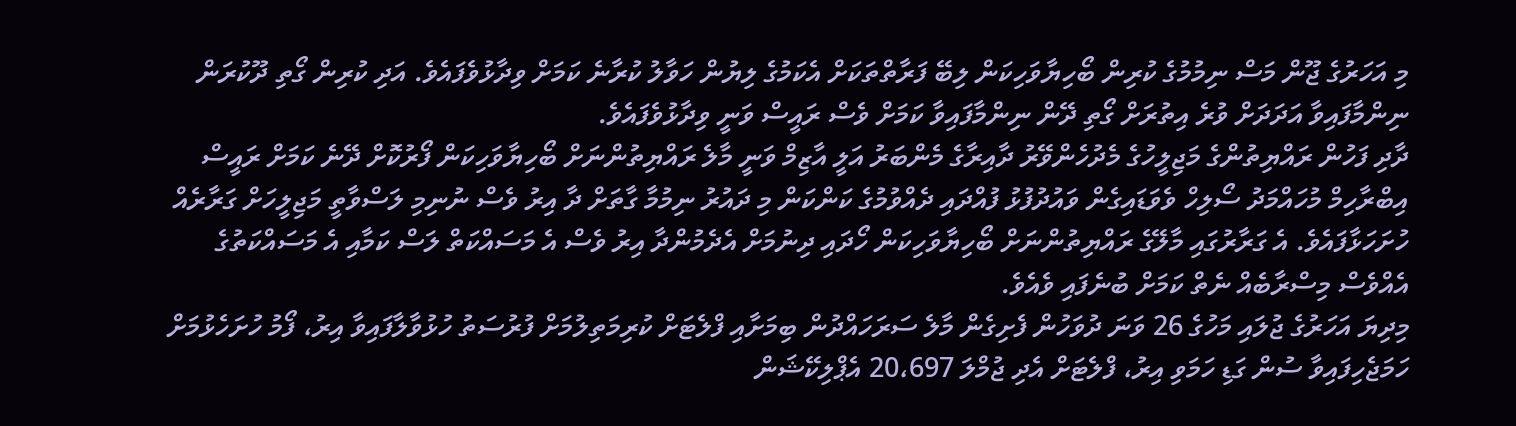މި އަހަރުގެ ޖޫން މަސް ނިމުމުގެ ކުރިން ބޯހިޔާވަހިކަން ލިބޭ ފަރާތްތަކަށް އެކަމުގެ ލިޔުން ހަވާލު ކުރާނެ ކަމަށް ވިދާޅުވެފައެވެ. އަދި ކުރިން ގޯތި ދޫކުރަން ނިންމާފައިވާ އަދަދަށް ވުރެ އިތުރަށް ގޯތި ދޭން ނިންމާފައިވާ ކަމަށް ވެސް ރައީސް ވަނީ ވިދާޅުވެފައެވެ.
ދާދި ފަހުން ރައްޔިތުންގެ މަޖިލީހުގެ މެދުހެންވޭރު ދާއިރާގެ މެންބަރު އަލީ އާޒިމް ވަނީ މާލެ ރައްޔިތުންނަށް ބޯހިޔާވަހިކަން ފޯރުކޮށް ދޭނެ ކަމަށް ރައީސް އިބްރާހިމް މުހައްމަދު ސޯލިހް ވެވަޑައިގެން ވައުދުފުޅު ފުއްދައި ދެއްވުމުގެ ކަންކަން މި ދައުރު ނިމުމާ ގާތަށް ދާ އިރު ވެސް ނުނިމި ލަސްވާތީ މަޖިލީހަށް ގަރާރެއް ހުށަހަޅާފައެވެ. އެ ގަރާރުގައި މާލޭގެ ރައްޔިތުންނަށް ބޯހިޔާވަހިކަން ހޯދައި ދިނުމަށް އެދެމުންދާ އިރު ވެސް އެ މަސައްކަތް ލަސް ކަމާއި އެ މަސައްކަތުގެ އެއްވެސް މިސްރާބެއް ނެތް ކަމަށް ބުނެފައި ވެއެވެ.
މިދިޔަ އަހަރުގެ ޖުލައި މަހުގެ 26 ވަނަ ދުވަހުން ފެށިގެން މާލެ ސަރަހައްދުން ބިމަށާއި ފްލެޓަށް ކުރިމަތިލުމަށް ފުރުސަތު ހުޅުވާލާފައިވާ އިރު، ފޯމު ހުށަހެޅުމަށް ހަމަޖެހިފައިވާ ސުން ގަޑި ހަމަވި އިރު، ފްލެޓަށް އެދި ޖުމްލަ 20،697 އެޕްލިކޭޝަން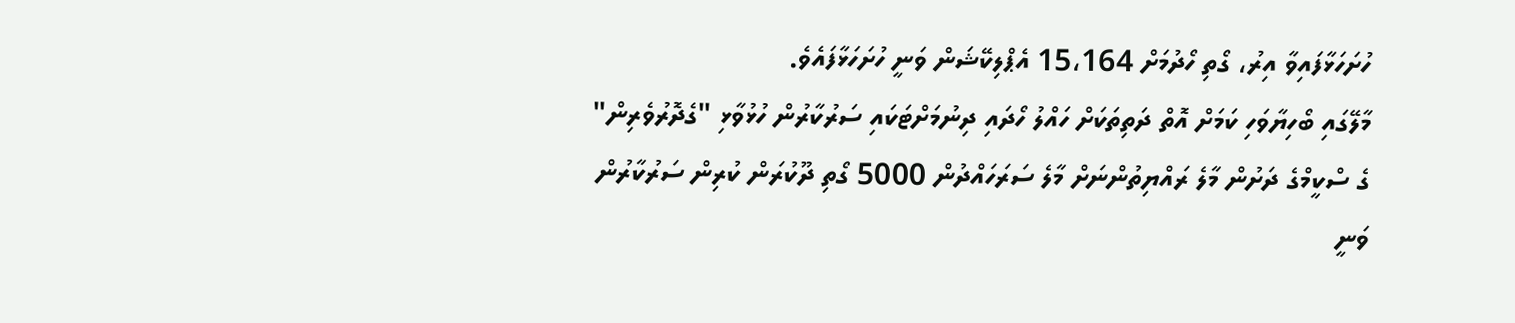ހުށަހަޅާފައިވާ އިރު، ގޯތި ހޯދުމަށް 15،164 އެޕްލިކޭޝަން ވަނީ ހުށަހަޅާފައެވެ.
މާލޭގައި ބޯހިޔާވަހި ކަމަށް އޮތް ދަތިތަކަށް ހައްލު ހޯދައި ދިނުމަށްޓަކައި ސަރުކާރުން ހުޅުވާޅި "ގެދޮރުވެރިން" ގެ ސްކީމްގެ ދަށުން މާލެ ރައްޔިތުންނަށް މާލެ ސަރަހައްދުން 5000 ގޯތި ދޫކުރަން ކުރިން ސަރުކާރުން ވަނީ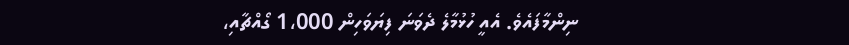ނިންމާފައެވެ. އެއީ ހުޅުމާލެ ދެވަނަ ފިޔަވަހިން 1،000 ގޯއްޗާއި،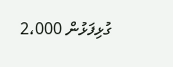ގުޅިފަޅުން 2،000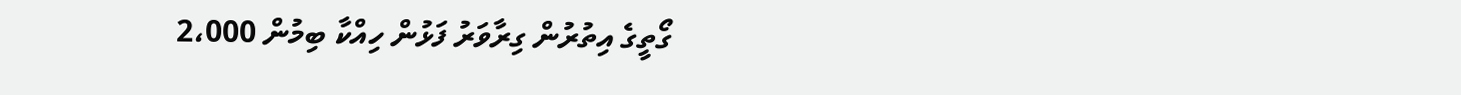ގޯތީގެ އިތުރުން ގިރާވަރު ފަޅުން ހިއްކާ ބިމުން 2،000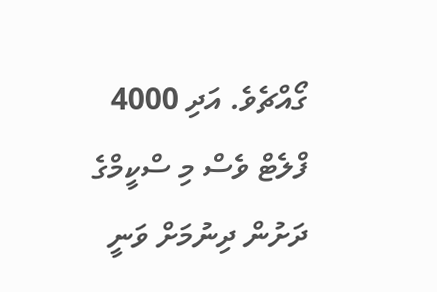ގޯއްޗެވެ. އަދި 4000 ފްލެޓް ވެސް މި ސްކީމްގެ ދަށުން ދިނުމަށް ވަނީ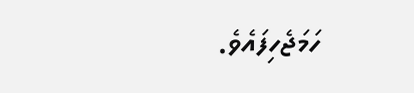ހަމަޖެހިފައެވެ.